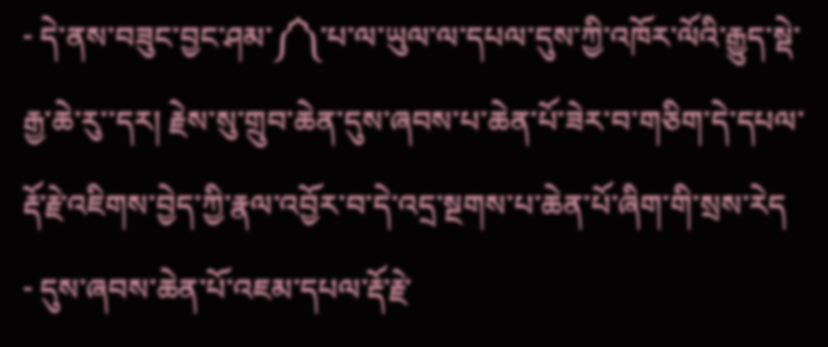- དེ་ནས་བཟུང་བྱང་ཤམ་༼༽་པ་ལ་ཡུལ་ལ་དཔལ་དུས་ཀྱི་འཁོར་ལོའི་རྒྱུད་སྡེ་རྒྱ་ཆེ་རུ་་དར། རྗེས་སུ་གྲུབ་ཆེན་དུས་ཞབས་པ་ཆེན་པོ་ཟེར་བ་གཅིག་དེ་དཔལ་རྡོ་རྗེ་འཇིགས་བྱེད་ཀྱི་རྣལ་འབྱོར་བ་དེ་འདྲ་སྔགས་པ་ཆེན་པོ་ཞིག་གི་སྲས་རེད
- དུས་ཞབས་ཆེན་པོ་འཇམ་དཔལ་རྡོ་རྗེ་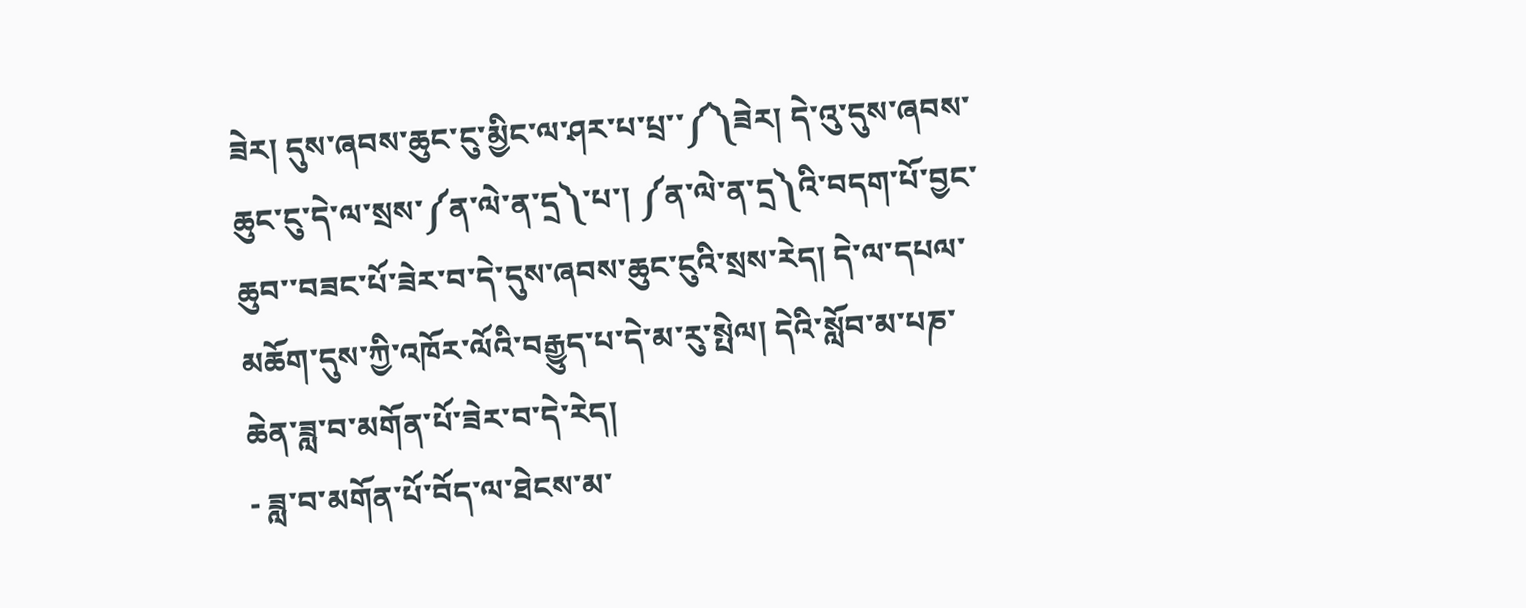ཟེར། དུས་ཞབས་ཆུང་ངུ་མྱིང་ལ་ཤར་པ་པྲ་་༼༽ཟེར། དེ་འུ་དུས་ཞབས་ཆུང་ངུ་དེ་ལ་སྲས་༼ན་ལེ་ན་དྲ༽་པ་། ༼ན་ལེ་ན་དྲ༽འི་བདག་པོ་བྱང་ཆུབ་་བཟང་པོ་ཟེར་བ་དེ་དུས་ཞབས་ཆུང་ངུའི་སྲས་རེད། དེ་ལ་དཔལ་མཆོག་དུས་ཀྱི་འཁོར་ལོའི་བརྒྱུད་པ་དེ་མ་རུ་སྤེལ། དེའི་སློབ་མ་པཎ་ཆེན་ཟླ་བ་མགོན་པོ་ཟེར་བ་དེ་རེད།
- ཟླ་བ་མགོན་པོ་བོད་ལ་ཐེངས་མ་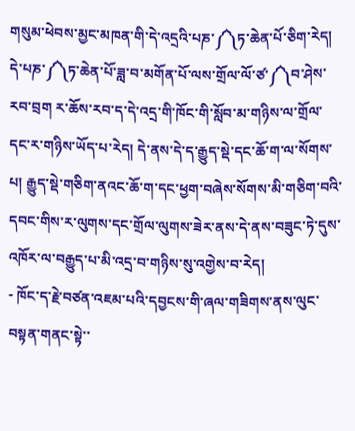གསུམ་ཕེབས་མྱང་མཁན་གི་དེ་འདྲའི་པཎ་༼༽ཏ་ཆེན་པོ་ཅིག་རེད། དེ་པཎ་༼༽ཏ་ཆེན་པོ་ཟླ་བ་མགོན་པོ་ལས་གྲོལ་ལོ་ཙ་༼༽བ་ཤེས་རབ་བྲག ར་ཆོས་རབ་ད་དེ་འདྲ་གི་ཁོང་གི་སློབ་མ་གཉིས་ལ་གྲོལ་དང་ར་གཉིས་ཡོད་པ་རེད། དེ་ནས་དེ་ད་རྒྱུད་སྡེ་དང་ཆོ་ག་ལ་སོགས་པ། རྒྱུད་སྡེ་གཅིག་ནའང་ཆོ་ག་དང་ཕྱག་བཞེས་སོགས་མི་གཅིག་བའི་དབང་གིས་ར་ལུགས་དང་གྲོལ་ལུགས་ཟེར་ནས་དེ་ནས་བཟུང་ཏེ་དུས་འཁོར་ལ་བརྒྱུད་པ་མི་འདྲ་བ་གཉིས་སུ་འགྱེས་བ་རེད།
- ཁོང་ད་རྗེ་བཙན་འཇམ་པའི་དབྱངས་གི་ཞལ་གཟིགས་ནས་ལུང་བསྟན་གནང་སྟེ་་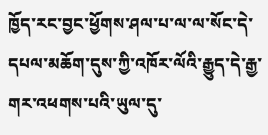ཁྱོད་རང་བྱང་ཕྱོགས་ཤལ་པ་ལ་ལ་སོང་དེ་དཔལ་མཆོག་དུས་ཀྱི་འཁོར་ལོའི་རྒྱུད་དེ་རྒྱ་གར་འཕགས་པའི་ཡུལ་དུ་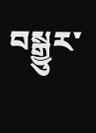བསྒྱུར་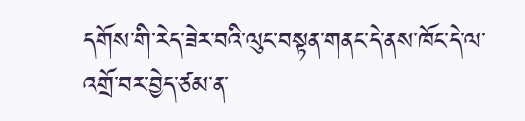དགོས་གི་རེད་ཟེར་བའི་ལུང་བསྟན་གནང་དེ་ནས་ཁོང་དེ་ལ་འགྲོ་བར་བྱེད་ཙམ་ན་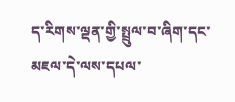ད་རིགས་ལྡན་གྱི་སྤྲུལ་བ་ཞིག་དང་མཇལ་དེ་ལས་དཔལ་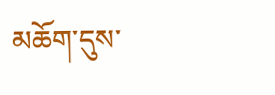མཆོག་དུས་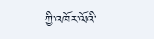ཀྱི་འཁོར་ལོའི་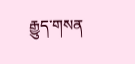རྒྱུད་གསན